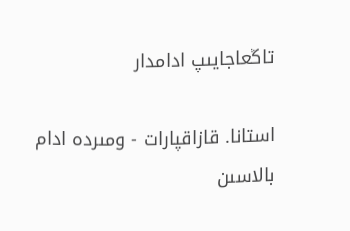تاڭعاجايىپ ادامدار

استانا. قازاقپارات - ومىردە ادام بالاسىن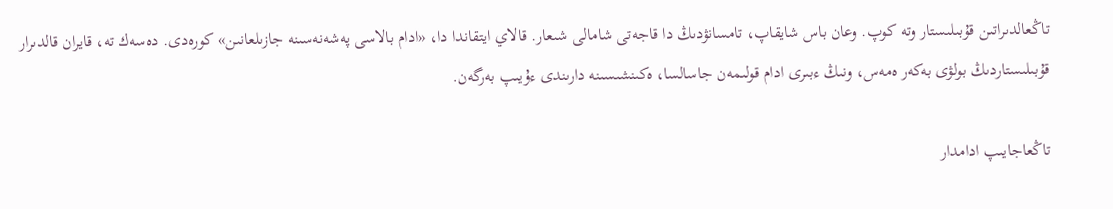تاڭعالدىراتىن قۇبىلىستار وتە كوپ. وعان باس شايقاپ، تامسانۋدىڭ دا قاجەتى شامالى شىعار. قالاي ايتقاندا دا، «ادام بالاسى پەشەنەسىنە جازىلعانىن» كورەدى. دەسەك تە، قايران قالدىرار قۇبىلىستاردىڭ بولۋى بەكەر ەمەس، ونىڭ ءبىرى ادام قولىمەن جاسالسا، ەكىنشىسىنە دارىندى ءۇيىپ بەرگەن.

تاڭعاجايىپ ادامدار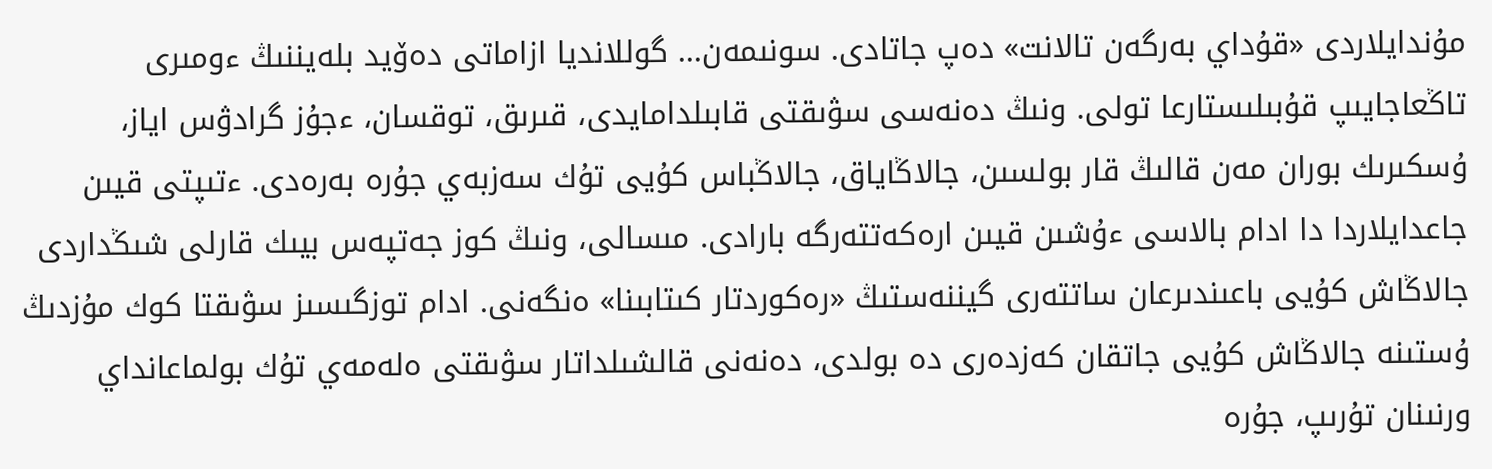مۇندايلاردى «قۇداي بەرگەن تالانت» دەپ جاتادى. سونىمەن... گوللانديا ازاماتى دەۆيد بلەيننىڭ ءومىرى تاڭعاجايىپ قۇبىلىستارعا تولى. ونىڭ دەنەسى سۋىقتى قابىلدامايدى، قىرىق، توقسان، ءجۇز گرادۋس اياز، ۇسكىرىك بوران مەن قالىڭ قار بولسىن، جالاڭاياق، جالاڭباس كۇيى تۇك سەزبەي جۇرە بەرەدى. ءتىپتى قيىن جاعدايلاردا دا ادام بالاسى ءۇشىن قيىن ارەكەتتەرگە بارادى. مىسالى، ونىڭ كوز جەتپەس بيىك قارلى شىڭداردى جالاڭاش كۇيى باعىندىرعان ساتتەرى گيننەستىڭ «رەكوردتار كىتابىنا» ەنگەنى. ادام توزگىسىز سۋىقتا كوك مۇزدىڭ ۇستىنە جالاڭاش كۇيى جاتقان كەزدەرى دە بولدى، دەنەنى قالشىلداتار سۋىقتى ەلەمەي تۇك بولماعانداي ورنىنان تۇرىپ، جۇرە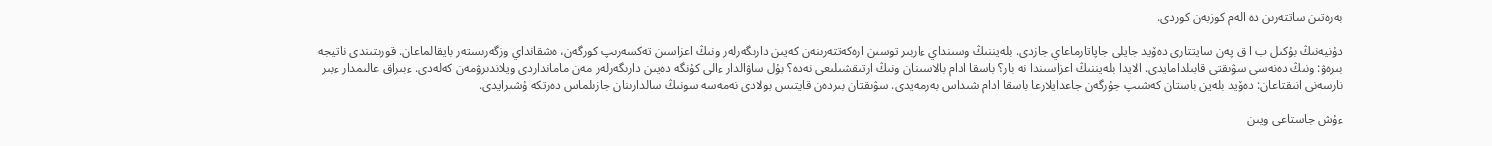بەرەتىن ساتتەرىن دە الەم كوزبەن كوردى.

دۇنيەنىڭ بۇكىل ب ا ق پەن سايتتارى دەۆيد جايلى جاپاتارماعاي جازدى. بلەيننىڭ وسىنداي ءاربىر توسىن ارەكەتتەرىنەن كەيىن دارىگەرلەر ونىڭ اعزاسىن تەكسەرىپ كورگەن، ەشقانداي وزگەرىستەر بايقالماعان. قورىتىندى ناتيجە بىرەۋ: ونىڭ دەنەسى سۋىقتى قابىلدامايدى. الايدا بلەيننىڭ اعزاسىندا نە بار؟ باسقا ادام بالاسىنان ونىڭ ارتىقشىلىعى نەدە؟ بۇل ساۋالدار ءالى كۇنگە دەيىن دارىگەرلەر مەن مامانداردى ويلاندىرۋمەن كەلەدى. ءبىراق عالىمدار ءبىر نارسەنى انىقتاعان: دەۆيد بلەين باستان كەشىپ جۇرگەن جاعدايلارعا باسقا ادام شىداس بەرمەيدى. سۋىقتان بىردەن قايتىس بولادى نەمەسە سونىڭ سالدارىنان جازىلماس دەرتكە ۇشىرايدى.

ءۇش جاستاعى ويىن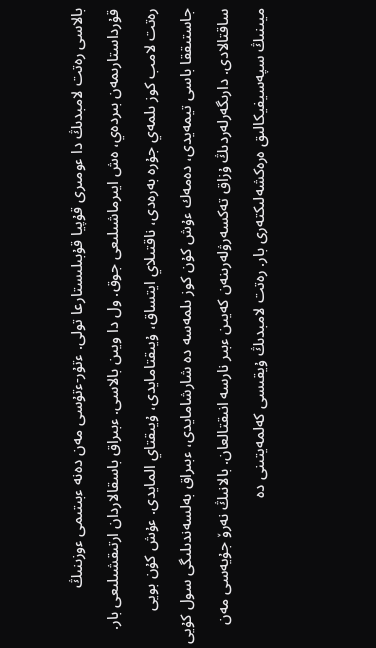بالاسى رەتت لامبدىڭ دا ءومىرى قۇپيا قۇبىلىستارعا تولى. ءتۇر-ءتۇسى مەن دەنە ءبىتىمى ءوزىنىڭ قۇرداستارىمەن بىردەي، ەش ايىرماشىلىعى جوق. ول دا ويىن بالاسى. ءبىراق باسقالاردان ارتىقشىلىعى بار. رەتت لامب كوز ىلمەي جۇرە بەرەدى، ناقتىلاي ايتساق، ۇيىقتامايدى، ۇيىقتاي المايدى. ءۇش كۇن بويى جاستىققا باسى تيمەيدى، دەمەك ءۇش كۇن كوز ىلمەسە دە شارشامايدى، ءبىراق بەلسەندىلىگى سول كۇيى ساقتالادى. دارىگەرلەردىڭ ۇزاق تەكسەرۋلەرىنەن كەيىن ءبىر نارسە انىقتالعان. بالانىڭ نەرۆ جۇيەسى مەن ميىنىڭ سپەسيفيكالىق ەرەكشەلىكتەرى بار. رەتت لامبدىڭ ۇيقىسى كەلمەيتىنى دە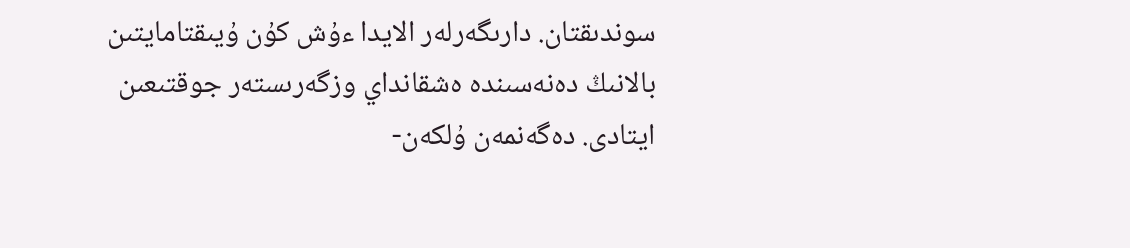سوندىقتان. دارىگەرلەر الايدا ءۇش كۇن ۇيىقتامايتىن بالانىڭ دەنەسىندە ەشقانداي وزگەرىستەر جوقتىعىن ايتادى. دەگەنمەن ۇلكەن-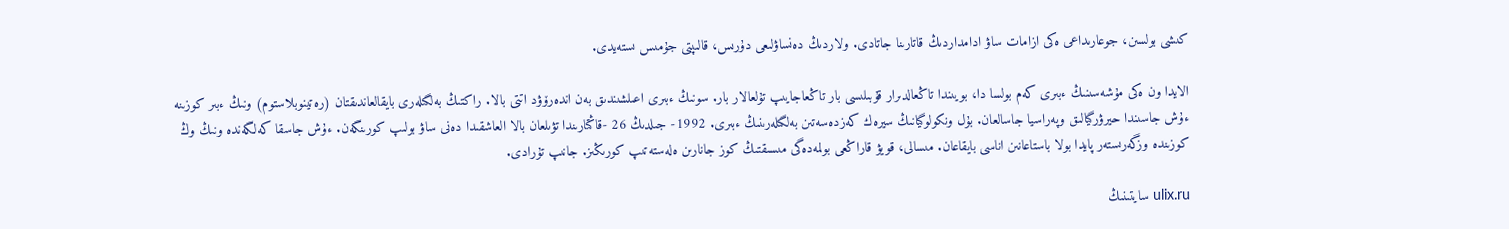كىشى بولسىن، جوعارىداعى ەكى ازامات ساۋ ادامداردىڭ قاتارىنا جاتادى. ولاردىڭ دەنساۋلىعى دۇرىس، قالىپتى جۇمىس ىستەيدى.

الايدا ون ەكى مۇشەسىنىڭ ءبىرى كەم بولسا دا، بويىندا تاڭعالدىرار قۇبىلىسى بار تاڭعاجايىپ تۇلعالار بار. سونىڭ ءبىرى اعىلشىندىق بەن اندەرۆۋد اتتى بالا. راكتىڭ بەلگىلەرى بايقالعاندىقتان (رەتينوبلاستوم) ونىڭ ءبىر كوزىنە ءۇش جاسىندا حيرۋرگيالىق وپەراسيا جاسالعان. بۇل ونكولوگيانىڭ سيرەك كەزدەسەتىن بەلگىلەرىنىڭ ءبىرى. 1992- جىلدىڭ 26 -قاڭتارىندا تۋىلعان بالا العاشقىدا دەنى ساۋ بولىپ كورىنگەن. ءۇش جاسقا كەلگەندە ونىڭ وڭ كوزىندە وزگەرىستەر پايدا بولا باستاعانىن اناسى بايقاعان. مىسالى، قويۋ قاراڭعى بولمەدەگى مىسىقتىڭ كوز جانارىن ەلەستەتىپ كورىڭىز. جانىپ تۇرادى.

ulix.ru سايتىنىڭ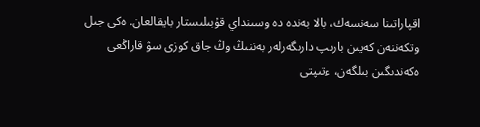اقپاراتىنا سەنسەك، بالا بەندە دە وسىنداي قۇبىلىستار بايقالعان. ەكى جىل وتكەننەن كەيىن بارىپ دارىگەرلەر بەننىڭ وڭ جاق كوزى سۋ قاراڭعى ەكەندىگىن بىلگەن، ءتىپتى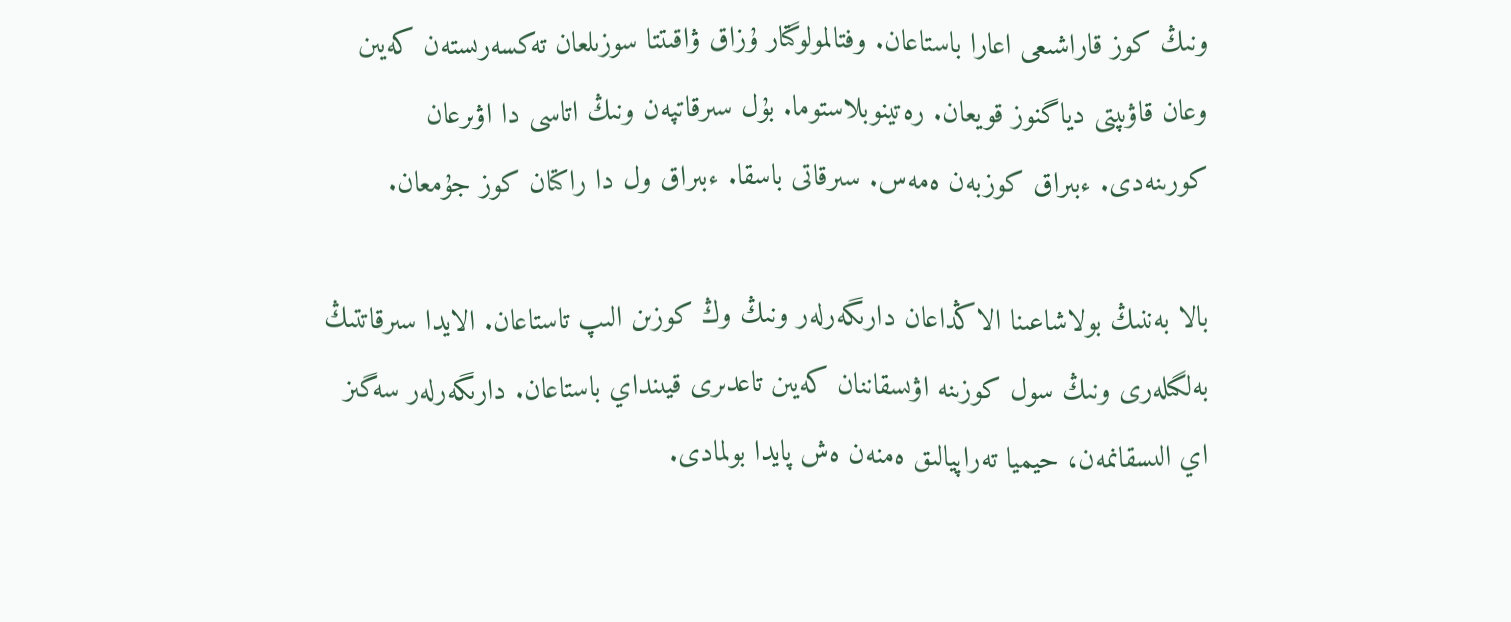ونىڭ كوز قاراشىعى اعارا باستاعان. وفتالمولوگتار ۇزاق ۋاقىتتا سوزىلعان تەكسەرىستەن كەيىن وعان قاۋىپتى دياگنوز قويعان. رەتينوبلاستوما. بۇل سىرقاتپەن ونىڭ اتاسى دا اۋىرعان كورىنەدى. ءبىراق كوزبەن ەمەس. سىرقاتى باسقا. ءبىراق ول دا راكتان كوز جۇمعان.

بالا بەننىڭ بولاشاعىنا الاڭداعان دارىگەرلەر ونىڭ وڭ كوزىن الىپ تاستاعان. الايدا سىرقاتتىڭ بەلگىلەرى ونىڭ سول كوزىنە اۋىسقاننان كەيىن تاعدىرى قيىنداي باستاعان. دارىگەرلەر سەگىز اي الىسقانمەن، حيميا تەراپيالىق ەمنەن ەش پايدا بولمادى.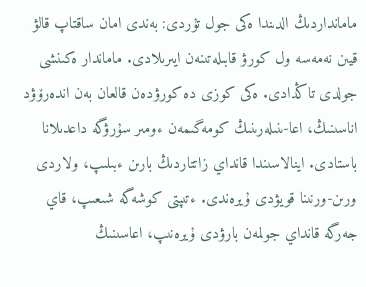مامانداردىڭ الدىندا ەكى جول تۇردى: بەندى امان ساقتاپ قالۋ قيىن نەمەسە ول كورۋ قابىلەتىنەن ايىرىلادى. ماماندار ەكىنشى جولدى تاڭدادى. ەكى كوزى دە كورۋدەن قالعان بەن اندەرۆۋد اناسىنىڭ، اعا-ىنىلەرىنىڭ كومەگىمەن ءومىر سۇرۋگە داعدىلانا باستادى. اينالاسىندا قانداي زاتتاردىڭ بارىن ءبىلىپ، ولاردى ورىن-ورنىنا قويۋدى ۇيرەندى. ءتىپتى كوشەگە شىعىپ، قاي جەرگە قانداي جولمەن بارۋدى ۇيرەنىپ، اعاسىنىڭ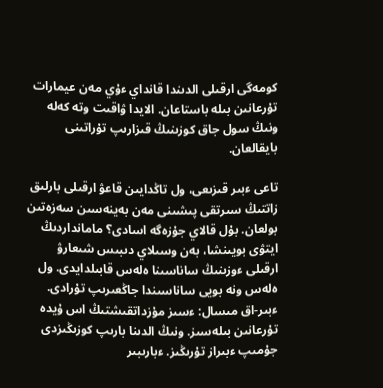كومەگى ارقىلى الدىندا قانداي ءۇي مەن عيمارات تۇرعانىن بىلە باستاعان. الايدا ۋاقىت وتە كەلە ونىڭ سول جاق كوزىنىڭ قىزارىپ تۇراتىنى بايقالعان.

تاعى ءبىر قىزىعى، ول تاڭدايىن قاعۋ ارقىلى بارلىق زاتتىڭ سىرتقى پىشىنى مەن بەينەسىن سەزەتىن بولعان. بۇل قالاي جۇزەگە اسادى؟ مامانداردىڭ ايتۋى بويىنشا، بەن وسىلاي دىبىس شىعارۋ ارقىلى ءوزىنىڭ ساناسىنا ەلەس قابىلدايدى. ول ەلەس ونە بويى ساناسىندا جاڭعىرىپ تۇرادى. ءبىر-اق مىسال: ءسىز مۇزداتقىشتىڭ اس ۇيدە تۇرعانىن بىلەسىز. ونىڭ الدىنا بارىپ كوزىڭىزدى جۇمىپ ءبىراز تۇرىڭىز. ءبارىبىر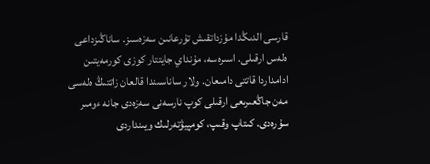قارسى الدىڭدا مۇزداتقىش تۇرعانىن سەزەسىز. ساناڭىزداعى ەلەس ارقىلى. اسىرەسە، مۇنداي جايتتار كوزى كورمەيتىن ادامداردا قاتتى دامىعان. ولار ساناسىندا قالعان زاتتىڭ ەلەسى مەن جاڭعىرىعى ارقىلى كوپ نارسەنى سەزەدى جانە ءومىر سۇرەدى. كىتاپ وقىپ، كومپيۋتەرلىك ويىنداردى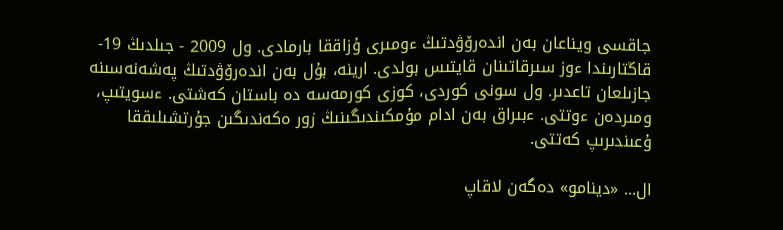جاقسى ويناعان بەن اندەرۆۋدتىڭ ءومىرى ۇزاققا بارمادى. ول 2009 - جىلدىڭ 19- قاڭتارىندا ءوز سىرقاتىنان قايتىس بولدى. ارينە، بۇل بەن اندەرۆۋدتىڭ پەشەنەسىنە جازىلعان تاعدىر. ول سونى كوردى، كوزى كورمەسە دە باستان كەشتى. ءسويتىپ، ومىردەن ءوتتى. ءبىراق بەن ادام مۇمكىندىگىنىڭ زور ەكەندىگىن جۇرتشىلىققا ۇعىندىرىپ كەتتى.

ال... «دينامو» دەگەن لاقاپ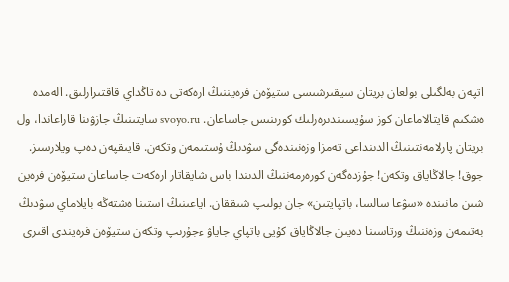اتپەن بەلگىلى بولعان بريتان سيقىرشىسى ستيۆەن فرەيننىڭ ارەكەتى دە تاڭداي قاقتىرارلىق. الەمدە ەشكىم قايتالاماعان كوز سۇيسىندىرەرلىك كورىنىس جاساعان. svoyo.ru سايتىنىڭ جازۋىنا قاراعاندا، ول بريتان پارلامەنتىنىڭ الدىنداعى تەمزا وزەنىندەگى سۋدىڭ ۇستىمەن وتكەن. قايىقپەن دەپ ويلارسىز. جوق! جالاڭاياق وتكەن! جۇزدەگەن كورەرمەننىڭ الدىندا باس شايقاتار ارەكەت جاساعان ستيۆەن فرەين شىن مانىندە «سۋعا سالسا، باتپايتىن» جان بولىپ شىققان. اياعىنىڭ استىنا ەشتەڭە بايلاماي سۋدىڭ بەتىمەن وزەننىڭ ورتاسىنا دەيىن جالاڭاياق كۇيى باتپاي جاياۋ ءجۇرىپ وتكەن ستيۆەن فرەيندى اقىرى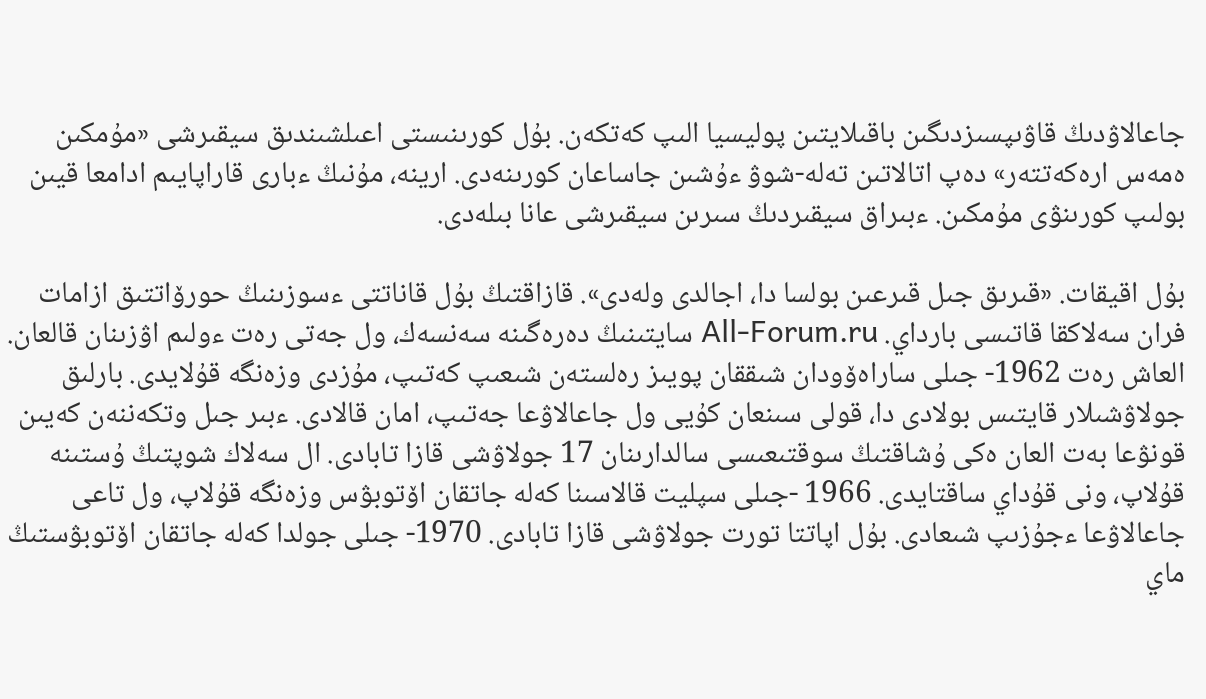جاعالاۋدىڭ قاۋىپسىزدىگىن باقىلايتىن پوليسيا الىپ كەتكەن. بۇل كورىنىستى اعىلشىندىق سيقىرشى «مۇمكىن ەمەس ارەكەتتەر» دەپ اتالاتىن تەلە-شوۋ ءۇشىن جاساعان كورىنەدى. ارينە، مۇنىڭ ءبارى قاراپايىم ادامعا قيىن بولىپ كورىنۋى مۇمكىن. ءبىراق سيقىردىڭ سىرىن سيقىرشى عانا بىلەدى.

بۇل اقيقات. «قىرىق جىل قىرعىن بولسا دا، اجالدى ولەدى». قازاقتىڭ بۇل قاناتتى ءسوزىنىڭ حورۆاتتىق ازامات فران سەلاكقا قاتىسى بارداي. All-Forum.ru سايتىنىڭ دەرەگىنە سەنسەك، ول جەتى رەت ءولىم اۋزىنان قالعان. العاش رەت 1962- جىلى ساراەۆودان شىققان پويىز رەلستەن شىعىپ كەتىپ، مۇزدى وزەنگە قۇلايدى. بارلىق جولاۋشىلار قايتىس بولادى دا، قولى سىنعان كۇيى ول جاعالاۋعا جەتىپ، امان قالادى. ءبىر جىل وتكەننەن كەيىن قونۋعا بەت العان ەكى ۇشاقتىڭ سوقتىعىسى سالدارىنان 17 جولاۋشى قازا تابادى. ال سەلاك شوپتىڭ ۇستىنە قۇلاپ، ونى قۇداي ساقتايدى. 1966 -جىلى سپليت قالاسىنا كەلە جاتقان اۆتوبۋس وزەنگە قۇلاپ، ول تاعى جاعالاۋعا ءجۇزىپ شىعادى. بۇل اپاتتا تورت جولاۋشى قازا تابادى. 1970- جىلى جولدا كەلە جاتقان اۆتوبۋستىڭ ماي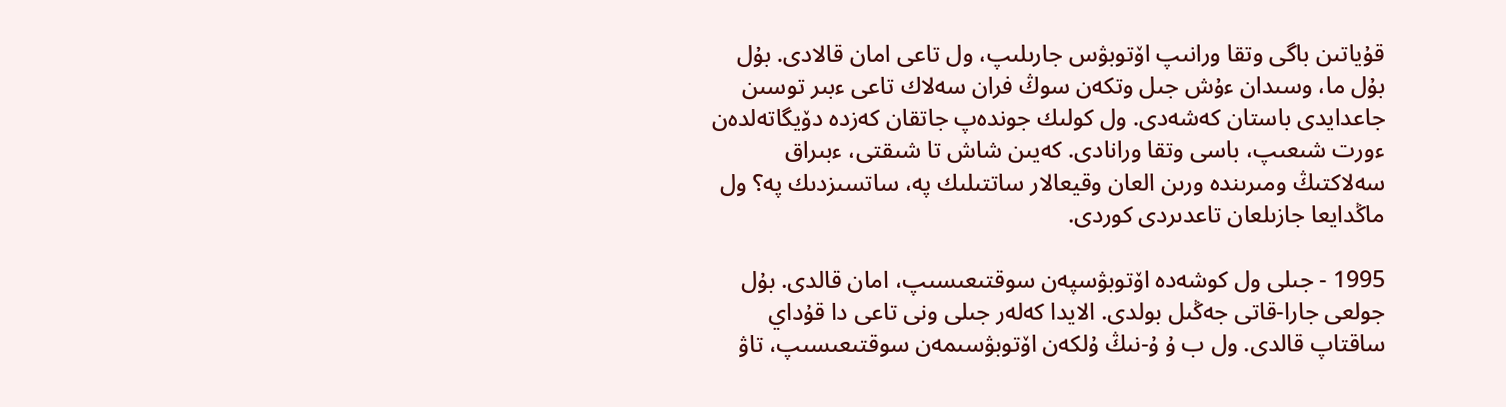قۇياتىن باگى وتقا ورانىپ اۆتوبۋس جارىلىپ، ول تاعى امان قالادى. بۇل بۇل ما، وسىدان ءۇش جىل وتكەن سوڭ فران سەلاك تاعى ءبىر توسىن جاعدايدى باستان كەشەدى. ول كولىك جوندەپ جاتقان كەزدە دۆيگاتەلدەن ءورت شىعىپ، باسى وتقا ورانادى. كەيىن شاش تا شىقتى، ءبىراق سەلاكتىڭ ومىرىندە ورىن العان وقيعالار ساتتىلىك پە، ساتسىزدىك پە؟ ول ماڭدايعا جازىلعان تاعدىردى كوردى.

1995 - جىلى ول كوشەدە اۆتوبۋسپەن سوقتىعىسىپ، امان قالدى. بۇل جولعى جارا-قاتى جەڭىل بولدى. الايدا كەلەر جىلى ونى تاعى دا قۇداي ساقتاپ قالدى. ول ب ۇ ۇ-نىڭ ۇلكەن اۆتوبۋسىمەن سوقتىعىسىپ، تاۋ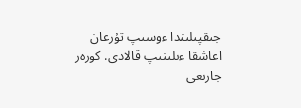جىقپىلىندا ءوسىپ تۇرعان اعاشقا ءىلىنىپ قالادى. كورەر جارىعى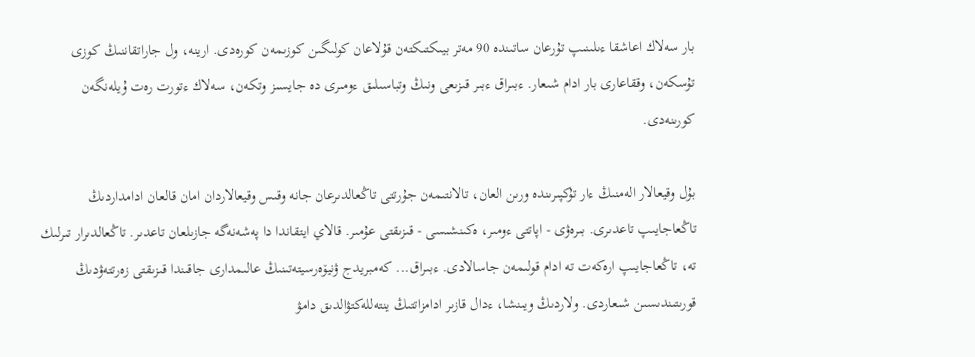بار سەلاك اعاشقا ءىلىنىپ تۇرعان ساتىندە 90 مەتر بيىكتىكتەن قۇلاعان كولىگىن كوزىمەن كورەدى. ارينە، ول جاراتقاننىڭ كوزى تۇسكەن، وققاعارى بار ادام شىعار. ءبىراق ءبىر قىزىعى ونىڭ وتباسىلىق ءومىرى دە جايسىز وتكەن، سەلاك ءتورت رەت ۇيلەنگەن كورىنەدى.

بۇل وقيعالار الەمنىڭ ءار تۇكپىرىندە ورىن العان، تالانتىمەن جۇرتتى تاڭعالدىرعان جانە وقىس وقيعالاردان امان قالعان ادامداردىڭ تاڭعاجايىپ تاعدىرى. بىرەۋى - اپاتتى ءومىر، ەكىنشىسى - قىزىقتى عۇمىر. قالاي ايتقاندا دا پەشەنەگە جازىلعان تاعدىر. تاڭعالدىرار تىرلىك تە، تاڭعاجايىپ ارەكەت تە ادام قولىمەن جاسالادى. ءبىراق... كەمبريدج ۋنيۆەرسيتەتىنىڭ عالىمدارى جاقىندا قىزىقتى زەرتتەۋدىڭ قورىتىندىسىن شىعاردى. ولاردىڭ ويىنشا، ءدال قازىر ادامزاتتىڭ ينتەللەكتۋالدىق دامۋ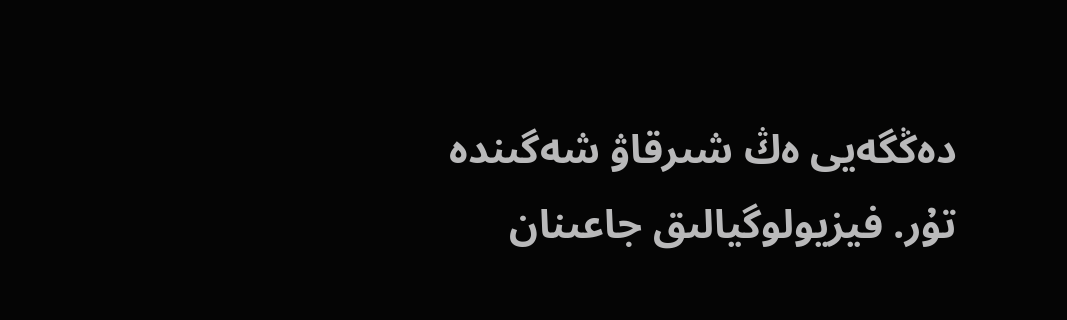دەڭگەيى ەڭ شىرقاۋ شەگىندە تۇر. فيزيولوگيالىق جاعىنان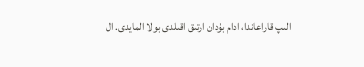الىپ قاراعاندا، ادام بۇدان ارتىق اقىلدى بولا المايدى. ال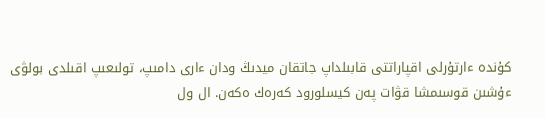كۇندە ءارتۇرلى اقپاراتتى قابىلداپ جاتقان ميدىڭ ودان ءارى دامىپ، تولىعىپ اقىلدى بولۋى ءۇشىن قوسىمشا قۋات پەن كيسلورود كەرەك ەكەن. ال ول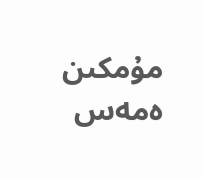مۇمكىن ەمەس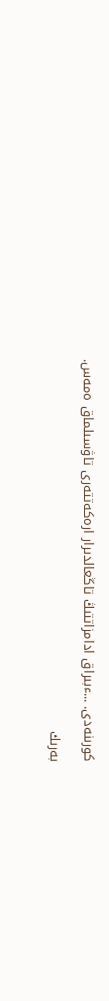كورىنەدى. ...ءبىراق ادامزاتتىڭ تاڭعالدىرار ارەكەتتەرى تاۋسىلماق ەمەس.

بەرىك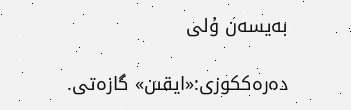بەيسەن ۇلى

دەرەككوزى:«ايقىن» گازەتى.